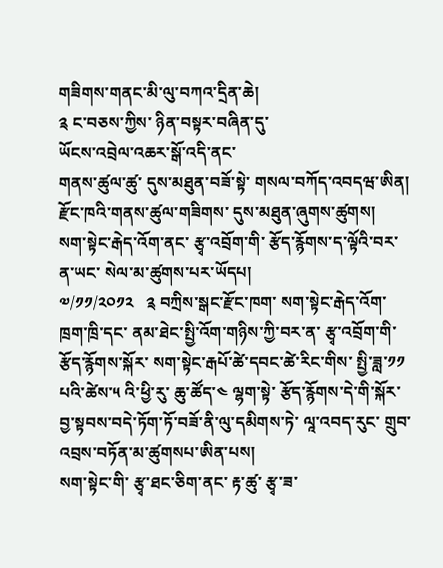གཟིགས་གནང་མི་ལུ་བཀའ་དྲིན་ཆེ།
༉ ང་བཅས་ཀྱིས་ ཉིན་བསྟར་བཞིན་དུ་
ཡོངས་འབྲེལ་འཆར་སྒོ་འདི་ནང་
གནས་ཚུལ་ཚུ་ དུས་མཐུན་བཟོ་སྟེ་ གསལ་བཀོད་འབདཝ་ཨིན།
རྫོང་ཁའི་གནས་ཚུལ་གཟིགས་ དུས་མཐུན་ཞུགས་ཚུགས།
སག་སྟེང་རྒེད་འོག་ནང་ རྩྭ་འབྲོག་གི་ རྩོད་རྙོགས་ད་ལྟོའི་བར་ན་ཡང་ སེལ་མ་ཚུགས་པར་ཡོདཔ།
༧/༡༡/༢༠༡༢   ༉ བཀྲིས་སྒང་རྫོང་ཁག་ སག་སྟེང་རྒེད་འོག་ ཁྲག་ཁྲི་དང་ ནམ་ཐེང་སྤྱི་འོག་གཉིས་ཀྱི་བར་ན་ རྩྭ་འབྲོག་གི་ རྩོད་རྙོགས་སྐོར་ སག་སྟེང་རྒཔོ་ཚེ་དབང་ཚེ་རིང་གིས་ སྤྱི་ཟླ་༡༡ པའི་ཚེས་༥ འི་ཕྱི་རུ་ ཆུ་ཚོད་༤ ལྷག་སྟེ་ རྩོད་རྙོགས་དེ་གི་སྐོར་ བྱ་སྟབས་བདེ་ཏོག་ཏོ་བཟོ་ནི་ལུ་དམིགས་ཏེ་ ལཱ་འབད་རུང་ གྲུབ་འབྲས་བཏོན་མ་ཚུགསཔ་ཨིན་པས།
སག་སྟེང་གི་ རྩྭ་ཐང་ཅིག་ནང་ རྟ་ཚུ་ རྩྭ་ཟ་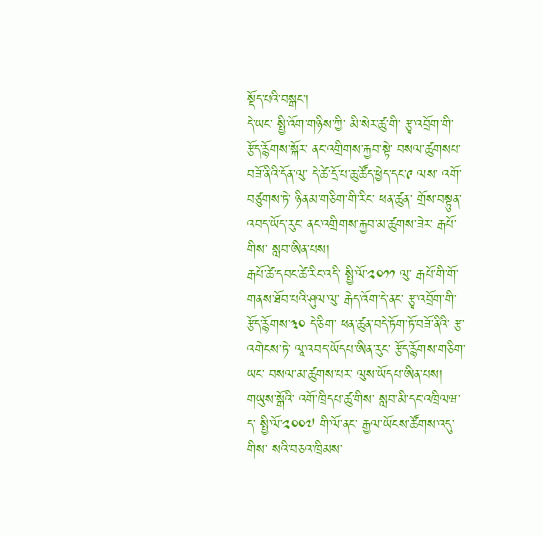སྡོད་པའི་བསྒང་།
དེ་ཡང་ སྤྱི་འོག་གཉིས་ཀྱི་ མི་སེར་ཚུ་གི་ རྩྭ་འབྲོག་གི་ རྩོད་རྙོགས་སྐོར་ ནང་འགྲིགས་རྐྱབ་སྟེ་ བསལ་ཚུགསཔ་བཟོ་ནིའི་དོན་ལུ་ དེ་ཚེ་དྲོ་པ་ཆུ་ཚོད་ཕྱེད་དང་༩ ལས་ འགོ་བཙུགས་ཏེ་ ཉིནམ་གཅིག་གི་རིང་ ཕན་ཚུན་ གྲོས་བསྟུན་འབད་ཡོད་རུང་ ནང་འགྲིགས་རྐྱབ་མ་ཚུགས་ཟེར་ རྒཔོ་གིས་ སླབ་ཨིན་པས།
རྒཔོ་ཚེ་དབང་ཚེ་རིང་འདི་ སྤྱི་ལོ་༢༠༡༡ ལུ་ རྒཔོ་གི་གོ་གནས་ཐོབ་པའི་ཤུལ་ལུ་ རྒེད་འོག་དེ་ནང་ རྩྭ་འབྲོག་གི་ རྩོད་རྙོགས་༣༠ དེ་ཅིག་ ཕན་ཚུན་བདེ་ཏོག་ཏོ་བཟོ་ནིའི་ རྩ་འགེངས་ཏེ་ ལཱ་འབད་ཡོདཔ་ཨིན་རུང་ རྩོད་རྙོགས་གཅིག་ཡང་ བསལ་མ་ཚུགས་པར་ ལུས་ཡོདཔ་ཨིན་པས།
གཡུས་སྒོའི་ འགོ་ཁྲིདཔ་ཚུ་གིས་ སླབ་མི་དང་འཁྲིལཝ་ད་ སྤྱི་ལོ་༢༠༠༧ གི་ལོ་ནང་ རྒྱལ་ཡོངས་ཚོགས་འདུ་གིས་ སའི་བཅའ་ཁྲིམས་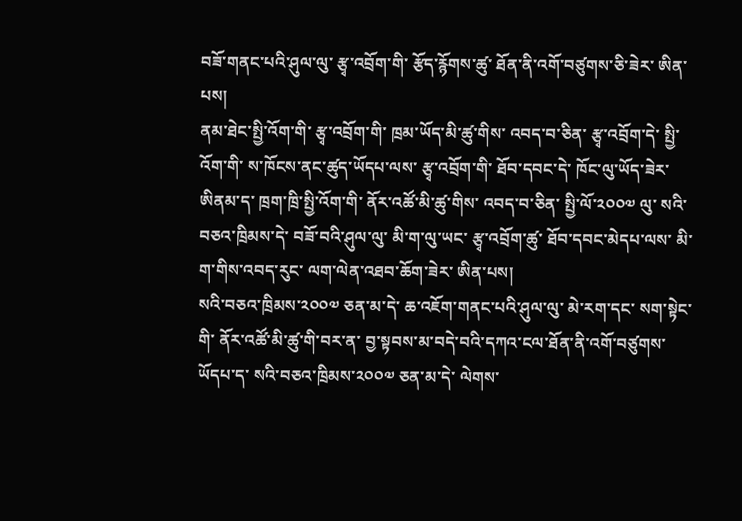བཟོ་གནང་པའི་ཤུལ་ལུ་ རྩྭ་འབྲོག་གི་ རྩོད་རྙོགས་ཚུ་ ཐོན་ནི་འགོ་བཙུགས་ཅི་ཟེར་ ཨིན་པས།
ནམ་ཐེང་སྤྱི་འོག་གི་ རྩྭ་འབྲོག་གི་ ཁྲམ་ཡོད་མི་ཚུ་གིས་ འབད་བ་ཅིན་ རྩྭ་འབྲོག་དེ་ སྤྱི་འོག་གི་ ས་ཁོངས་ནང་ཚུད་ཡོདཔ་ལས་ རྩྭ་འབྲོག་གི་ ཐོབ་དབང་དེ་ ཁོང་ལུ་ཡོད་ཟེར་ ཨིནམ་ད་ ཁྲག་ཁྲི་སྤྱི་འོག་གི་ ནོར་འཚོ་མི་ཚུ་གིས་ འབད་བ་ཅིན་ སྤྱི་ལོ་༢༠༠༧ ལུ་ སའི་བཅའ་ཁྲིམས་དེ་ བཟོ་བའི་ཤུལ་ལུ་ མི་ག་ལུ་ཡང་ རྩྭ་འབྲོག་ཚུ་ ཐོབ་དབང་མེདཔ་ལས་ མི་ག་གིས་འབད་རུང་ ལག་ལེན་འཐབ་ཆོག་ཟེར་ ཨིན་པས།
སའི་བཅའ་ཁྲིམས་༢༠༠༧ ཅན་མ་དེ་ ཆ་འཇོག་གནང་པའི་ཤུལ་ལུ་ མེ་རག་དང་ སག་སྟེང་གི་ ནོར་འཚོ་མི་ཚུ་གི་བར་ན་ བྱ་སྟབས་མ་བདེ་བའི་དཀའ་ངལ་ཐོན་ནི་འགོ་བཙུགས་ཡོདཔ་ད་ སའི་བཅའ་ཁྲིམས་༢༠༠༧ ཅན་མ་དེ་ ལེགས་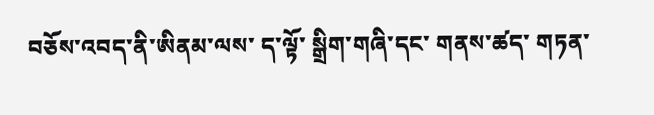བཅོས་འབད་ནི་ཨིནམ་ལས་ ད་ལྟོ་ སྒྲིག་གཞི་དང་ གནས་ཚད་ གཏན་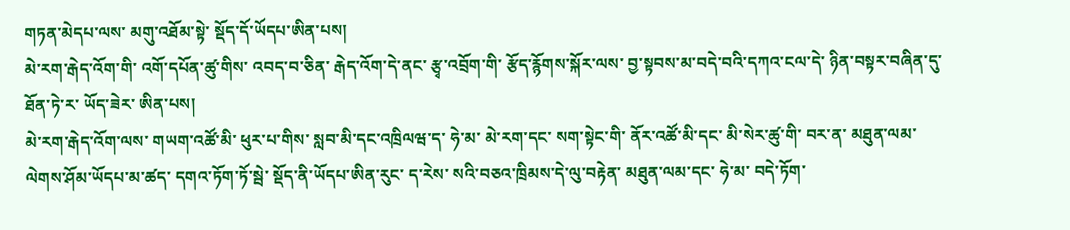གཏན་མེདཔ་ལས་ མགུ་འཐོམ་སྟེ་ སྡོད་དོ་ཡོདཔ་ཨིན་པས།
མེ་རག་རྒེད་འོག་གི་ འགོ་དཔོན་ཚུ་གིས་ འབད་བ་ཅིན་ རྒེད་འོག་དེ་ནང་ རྩྭ་འབྲོག་གི་ རྩོད་རྙོགས་སྐོར་ལས་ བྱ་སྟབས་མ་བདེ་བའི་དཀའ་ངལ་དེ་ ཉིན་བསྟར་བཞིན་དུ་ ཐོན་ཏེ་ར་ ཡོད་ཟེར་ ཨིན་པས།
མེ་རག་རྒེད་འོག་ལས་ གཡག་འཚོ་མི་ ཕུར་པ་གིས་ སླབ་མི་དང་འཁྲིལཝ་ད་ ཧེ་མ་ མེ་རག་དང་ སག་སྟེང་གི་ ནོར་འཚོ་མི་དང་ མི་སེར་ཚུ་གི་ བར་ན་ མཐུན་ལམ་ལེགས་ཤོམ་ཡོདཔ་མ་ཚད་ དགའ་ཏོག་ཏོ་སྦེ་ སྡོད་ནི་ཡོདཔ་ཨིན་རུང་ ད་རེས་ སའི་བཅའ་ཁྲིམས་དེ་ལུ་བརྟེན་ མཐུན་ལམ་དང་ ཧེ་མ་ བདེ་ཏོག་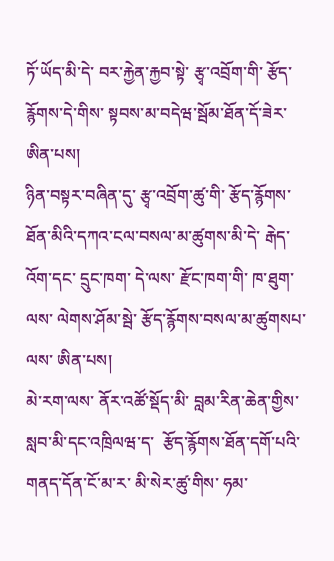ཏོ་ཡོད་མི་དེ་ བར་རྐྱེན་རྐྱབ་སྟེ་ རྩྭ་འབྲོག་གི་ རྩོད་རྙོགས་དེ་གིས་ སྟབས་མ་བདེཝ་སྦོམ་ཐོན་དོ་ཟེར་ ཨིན་པས།
ཉིན་བསྟར་བཞིན་དུ་ རྩྭ་འབྲོག་ཚུ་གི་ རྩོད་རྙོགས་ཐོན་མིའི་དཀའ་ངལ་བསལ་མ་ཚུགས་མི་དེ་ རྒེད་འོག་དང་ དྲུང་ཁག་ དེ་ལས་ རྫོང་ཁག་གི་ ཁ་ཐུག་ལས་ ལེགས་ཤོམ་སྦེ་ རྩོད་རྙོགས་བསལ་མ་ཚུགསཔ་ལས་ ཨིན་པས།
མེ་རག་ལས་ ནོར་འཚོ་སྡོད་མི་ བླམ་རིན་ཆེན་གྱིས་ སླབ་མི་དང་འཁྲིལཝ་ད་  རྩོད་རྙོགས་ཐོན་དགོ་པའི་ གནད་དོན་ངོ་མ་ར་ མི་སེར་ཚུ་གིས་ ཧམ་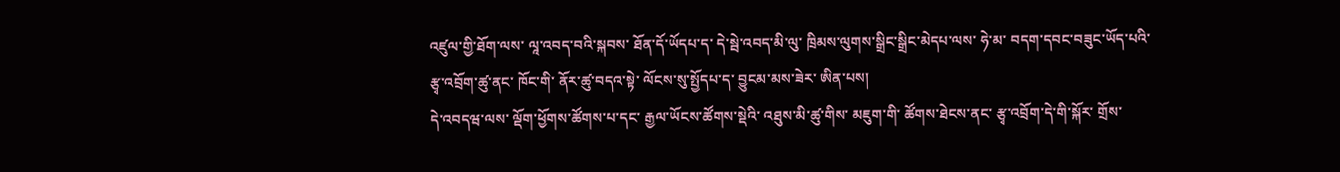འཛུལ་གྱི་ཐོག་ལས་ ལཱ་འབད་བའི་སྐབས་ ཐོན་དོ་ཡོདཔ་ད་ དེ་སྦེ་འབད་མི་ལུ་ ཁྲིམས་ལུགས་སྒྲིང་སྒྲིང་མེདཔ་ལས་ ཧེ་མ་ བདག་དབང་བཟུང་ཡོད་པའི་ རྩྭ་འབྲོག་ཚུ་ནང་ ཁོང་གི་ ནོར་ཚུ་བདའ་སྟེ་ ལོངས་སུ་སྤྱོདཔ་ད་ བྱུངམ་མས་ཟེར་ ཨིན་པས།
དེ་འབདཝ་ལས་ ལྡོག་ཕྱོགས་ཚོགས་པ་དང་ རྒྱལ་ཡོངས་ཚོགས་སྡེའི་ འཐུས་མི་ཚུ་གིས་ མཇུག་གི་ ཚོགས་ཐེངས་ནང་ རྩྭ་འབྲོག་དེ་གི་སྐོར་ གྲོས་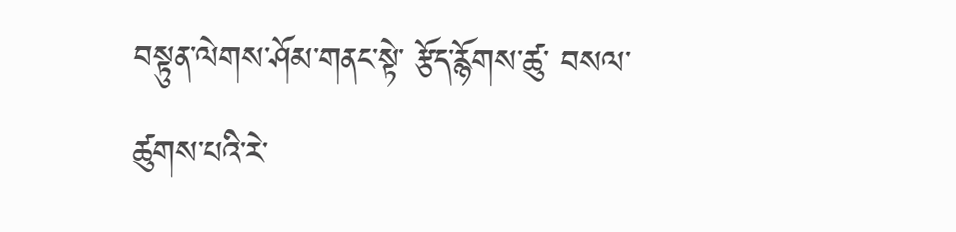བསྟུན་ལེགས་ཤོམ་གནང་སྟེ་ རྩོད་རྙོགས་ཚུ་ བསལ་ཚུགས་པའི་རེ་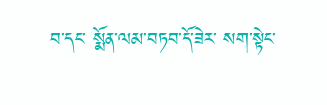བ་དང་ སྨོན་ལམ་བཏབ་དོ་ཟེར་ སག་སྟེང་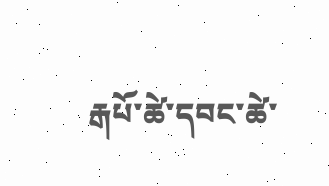རྒཔོ་ཚེ་དབང་ཚེ་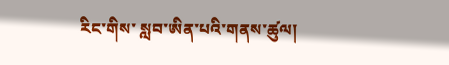རིང་གིས་ སླབ་ཨིན་པའི་གནས་ཚུལ།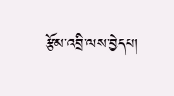རྩོམ་འབྲི་ལས་བྱེདཔ།